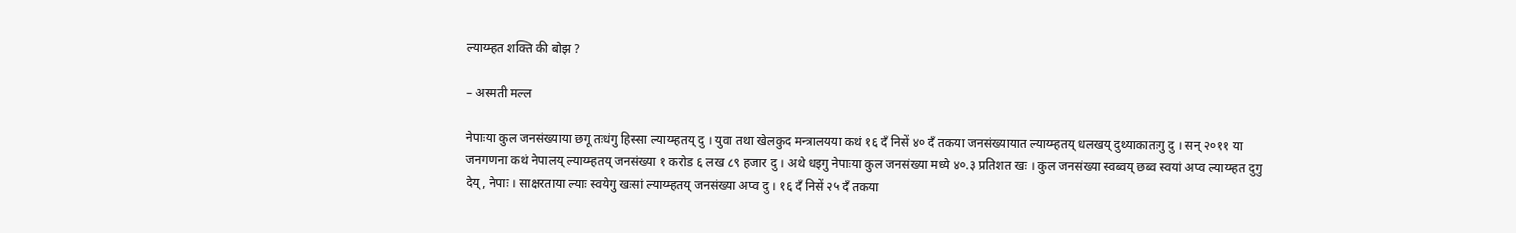ल्याय्म्हत शक्ति की बोझ ?

– अस्मती मल्ल

नेपाःया कुल जनसंख्याया छगू तःधंगु हिस्सा ल्याय्म्हतय् दु । युवा तथा खेलकुद मन्त्रालयया कथं १६ दँ निसें ४० दँ तकया जनसंख्यायात ल्याय्म्हतय् धलखय् दुथ्याकातःगु दु । सन् २०११ या जनगणना कथं नेपालय् ल्याय्म्हतय् जनसंख्या १ करोड ६ लख ८९ हजार दु । अथे धइगु नेपाःया कुल जनसंख्या मध्ये ४०.३ प्रतिशत खः । कुल जनसंख्या स्वब्वय् छब्व स्वयां अप्व ल्याय्म्हत दुगु देय्, नेपाः । साक्षरताया ल्याः स्वयेगु खःसां ल्याय्म्हतय् जनसंख्या अप्व दु । १६ दँ निसें २५ दँ तकया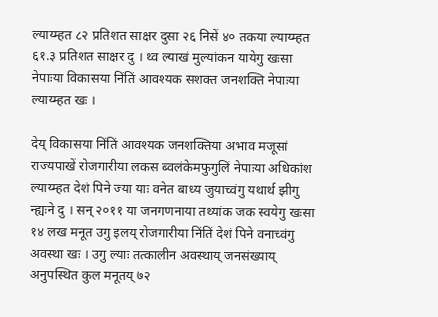ल्याय्म्हत ८२ प्रतिशत साक्षर दुसा २६ निसें ४० तकया ल्याय्म्हत ६१.३ प्रतिशत साक्षर दु । थ्व ल्याखं मुल्यांकन यायेगु खःसा नेपाःया विकासया निंतिं आवश्यक सशक्त जनशक्ति नेपाःया ल्याय्म्हत खः ।

देय् विकासया निंतिं आवश्यक जनशक्तिया अभाव मजूसां राज्यपाखें रोजगारीया लकस ब्वलंकेमफुगुलिं नेपाःया अधिकांश ल्याय्म्हत देशं पिने ज्या याः वनेत बाध्य जुयाच्वंगु यथार्थ झीगु न्ह्यःने दु । सन् २०११ या जनगणनाया तथ्यांक जक स्वयेगु खःसा १४ लख मनूत उगु इलय् रोजगारीया निंतिं देशं पिने वनाच्वंगु अवस्था खः । उगु ल्याः तत्कालीन अवस्थाय् जनसंख्याय् अनुपस्थित कुल मनूतय् ७२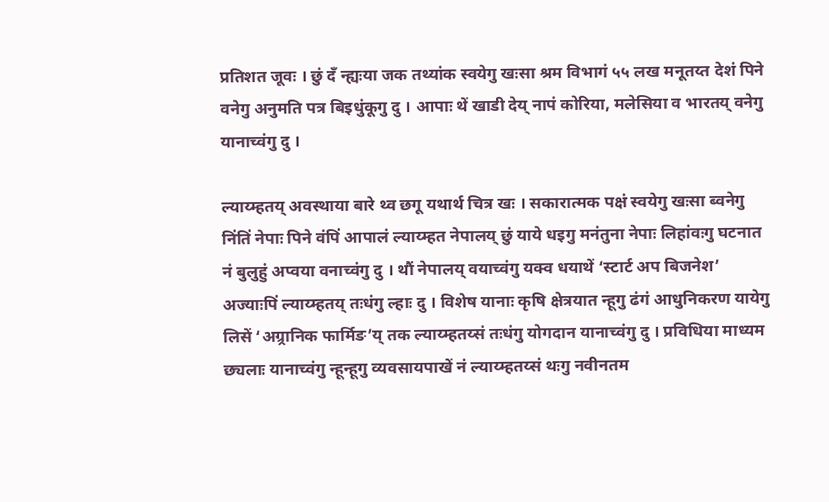प्रतिशत जूवः । छुं दँ न्ह्यःया जक तथ्यांक स्वयेगु खःसा श्रम विभागं ५५ लख मनूतय्त देशं पिने वनेगु अनुमति पत्र बिइधुंकूगु दु । आपाः थें खाडी देय् नापं कोरिया, मलेसिया व भारतय् वनेगु यानाच्वंगु दु ।

ल्याय्म्हतय् अवस्थाया बारे थ्व छगू यथार्थ चित्र खः । सकारात्मक पक्षं स्वयेगु खःसा ब्वनेगु निंतिं नेपाः पिने वंपिं आपालं ल्याय्म्हत नेपालय् छुं याये धइगु मनंतुना नेपाः लिहांवःगु घटनात नं बुलुहुं अप्वया वनाच्वंगु दु । थौं नेपालय् वयाच्वंगु यक्व धयाथें ‘स्टार्ट अप बिजनेश’ अज्याःपिं ल्याय्म्हतय् तःधंगु ल्हाः दु । विशेष यानाः कृषि क्षेत्रयात न्हूगु ढंगं आधुनिकरण यायेगु लिसें ‘अग्र्रानिक फार्मिङ’य् तक ल्याय्म्हतय्सं तःधंगु योगदान यानाच्वंगु दु । प्रविधिया माध्यम छ्यलाः यानाच्वंगु न्हून्हूगु व्यवसायपाखें नं ल्याय्म्हतय्सं थःगु नवीनतम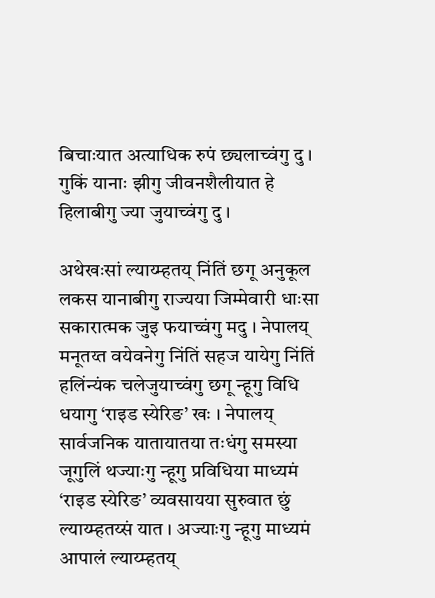बिचाःयात अत्याधिक रुपं छ्यलाच्वंगु दु । गुकिं यानाः झीगु जीवनशैलीयात हे हिलाबीगु ज्या जुयाच्वंगु दु ।

अथेखःसां ल्याय्म्हतय् निंतिं छगू अनुकूल लकस यानाबीगु राज्यया जिम्मेवारी धाःसा सकारात्मक जुइ फयाच्वंगु मदु । नेपालय् मनूतय्त वयेवनेगु निंतिं सहज यायेगु निंतिं हलिंन्यंक चलेजुयाच्वंगु छगू न्हूगु विधि धयागु ‘राइड स्येरिङ’ खः । नेपालय् सार्वजनिक यातायातया तःधंगु समस्या जूगुलिं थज्याःगु न्हूगु प्रविधिया माध्यमं ‘राइड स्येरिङ’ व्यवसायया सुरुवात छुं ल्याय्म्हतय्सं यात । अज्याःगु न्हूगु माध्यमं आपालं ल्याय्म्हतय्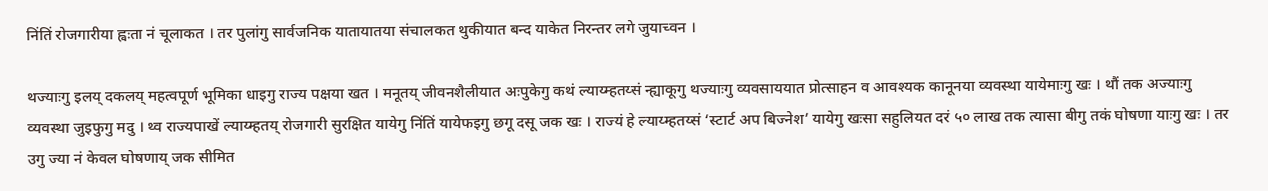निंतिं रोजगारीया ह्वःता नं चूलाकत । तर पुलांगु सार्वजनिक यातायातया संचालकत थुकीयात बन्द याकेत निरन्तर लगे जुयाच्वन ।

थज्याःगु इलय् दकलय् महत्वपूर्ण भूमिका धाइगु राज्य पक्षया खत । मनूतय् जीवनशैलीयात अःपुकेगु कथं ल्याय्म्हतय्सं न्ह्याकूगु थज्याःगु व्यवसाययात प्रोत्साहन व आवश्यक कानूनया व्यवस्था यायेमाःगु खः । थौं तक अज्याःगु व्यवस्था जुइफुगु मदु । थ्व राज्यपाखें ल्याय्म्हतय् रोजगारी सुरक्षित यायेगु निंतिं यायेफइगु छगू दसू जक खः । राज्यं हे ल्याय्म्हतय्सं ‘स्टार्ट अप बिज्नेश’ यायेगु खःसा सहुलियत दरं ५० लाख तक त्यासा बीगु तकं घोषणा याःगु खः । तर उगु ज्या नं केवल घोषणाय् जक सीमित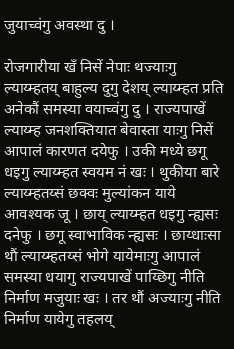जुयाच्वंगु अवस्था दु ।

रोजगारीया खँ निसें नेपाः थज्याःगु ल्याय्म्हतय् बाहुल्य दुगु देशय् ल्याय्म्हत प्रति अनेकौं समस्या वयाच्वंगु दु । राज्यपाखें ल्याय्म्ह जनशक्तियात बेवास्ता याःगु निसें आपालं कारणत दयेफु । उकी मध्ये छगू धइगु ल्याय्म्हत स्वयम नं खः । थुकीया बारे ल्याय्म्हतय्सं छक्वः मुल्यांकन याये आवश्यक जू । छाय् ल्याय्म्हत धइगु न्ह्यसः दनेफु । छगू स्वाभाविक न्ह्यसः । छाय्धाःसा थौं ल्याय्म्हतय्सं भोगे यायेमाःगु आपालं समस्या धयागु राज्यपाखें पाय्छिगु नीति निर्माण मजुयाः खः । तर थौं अज्याःगु नीति निर्माण यायेगु तहलय्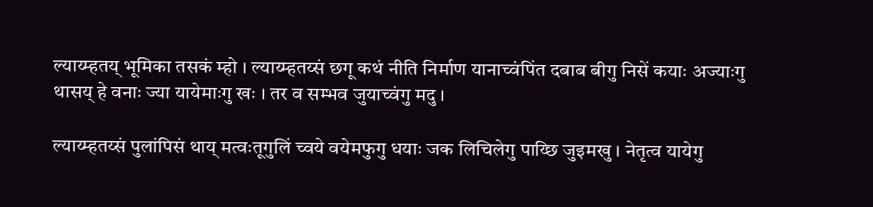ल्याय्म्हतय् भूमिका तसकं म्हो । ल्याय्म्हतय्सं छगू कथं नीति निर्माण यानाच्वंपिंत दबाब बीगु निसें कयाः अज्याःगु थासय् हे वनाः ज्या यायेमाःगु खः । तर व सम्भव जुयाच्वंगु मदु ।

ल्याय्म्हतय्सं पुलांपिसं थाय् मत्वःतूगुलिं च्वये वयेमफुगु धयाः जक लिचिलेगु पाय्छि जुइमखु । नेतृत्व यायेगु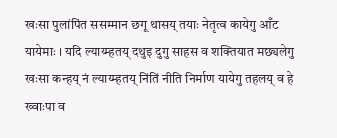खःसा पुलांपिंत ससम्मान छगू थासय् तयाः नेतृत्व कायेगु आँट यायेमाः । यदि ल्याय्म्हतय् दथुइ दुगु साहस व शक्तियात मछ्यलेगु खःसा कन्हय् नं ल्याय्म्हतय् निंतिं नीति निर्माण यायेगु तहलय् व हे ख्वाःपा व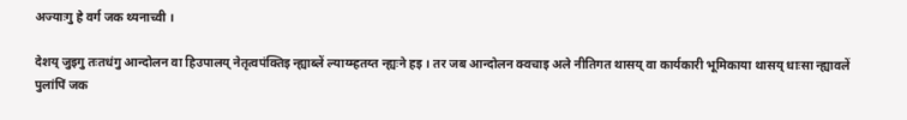अज्याःगु हे वर्ग जक थ्यनाच्वी ।

देशय् जुइगु तःतधंगु आन्दोलन वा हिउपालय् नेतृत्वपंक्तिइ न्ह्याब्लें ल्याय्म्हतय्त न्ह्यःने हइ । तर जब आन्दोलन क्वचाइ अले नीतिगत थासय् वा कार्यकारी भूमिकाया थासय् धाःसा न्ह्यावलें पुलांपिं जक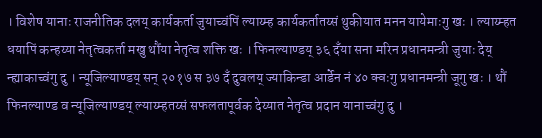। विशेष यानाः राजनीतिक दलय् कार्यकर्ता जुयाच्वंपिं ल्याय्म्ह कार्यकर्तातय्सं थुकीयात मनन यायेमाःगु खः । ल्याय्म्हत धयापिं कन्हय्या नेतृत्वकर्ता मखु थौंया नेतृत्व शक्ति खः । फिनल्याण्डय् ३६ दँया सना मरिन प्रधानमन्त्री जुयाः देय् न्ह्याकाच्वंगु दु । न्यूजिल्याण्डय् सन् २०१७ स ३७ दँ दुवलय् ज्याकिन्डा आर्डेन नं ४० क्वःगु प्रधानमन्त्री जूगु खः । थौं फिनल्याण्ड व न्यूजिल्याण्डय् ल्याय्म्हतय्सं सफलतापूर्वक देय्यात नेतृत्व प्रदान यानाच्वंगु दु ।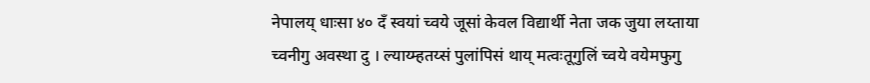नेपालय् धाःसा ४० दँ स्वयां च्वये जूसां केवल विद्यार्थी नेता जक जुया लय्ताया च्वनीगु अवस्था दु । ल्याय्म्हतय्सं पुलांपिसं थाय् मत्वःतूगुलिं च्वये वयेमफुगु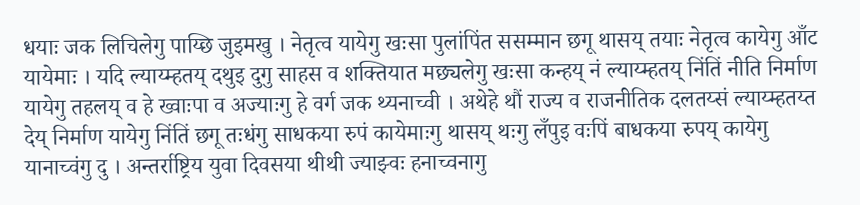धयाः जक लिचिलेगु पाय्छि जुइमखु । नेतृत्व यायेगु खःसा पुलांपिंत ससम्मान छगू थासय् तयाः नेतृत्व कायेगु आँट यायेमाः । यदि ल्याय्म्हतय् दथुइ दुगु साहस व शक्तियात मछ्यलेगु खःसा कन्हय् नं ल्याय्म्हतय् निंतिं नीति निर्माण यायेगु तहलय् व हे ख्वाःपा व अज्याःगु हे वर्ग जक थ्यनाच्वी । अथेहे थौं राज्य व राजनीतिक दलतय्सं ल्याय्म्हतय्त देय् निर्माण यायेगु निंतिं छगू तःधंगु साधकया रुपं कायेमाःगु थासय् थःगु लँपुइ वःपिं बाधकया रुपय् कायेगु यानाच्वंगु दु । अन्तर्राष्ट्रिय युवा दिवसया थीथी ज्याझ्वः हनाच्वनागु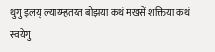थुगु इलय् ल्याय्म्हतय्त बोझया कथं मखसें शक्तिया कथं स्वयेगु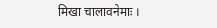मिखा चालावनेमाः ।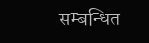सम्बन्धित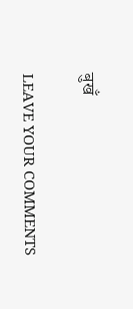बुखँ

LEAVE YOUR COMMENTS